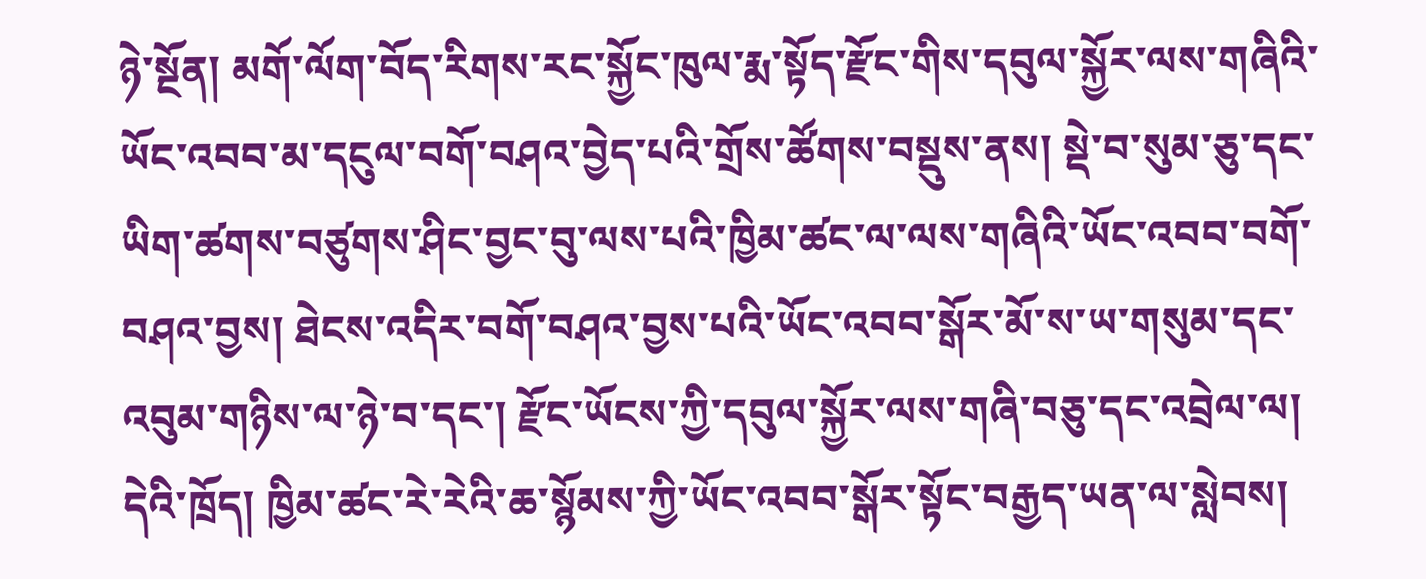ཉེ་སྔོན། མགོ་ལོག་བོད་རིགས་རང་སྐྱོང་ཁུལ་རྨ་སྟོད་རྫོང་གིས་དབུལ་སྐྱོར་ལས་གཞིའི་ཡོང་འབབ་མ་དངུལ་བགོ་བཤའ་བྱེད་པའི་གྲོས་ཚོགས་བསྡུས་ནས། སྡེ་བ་སུམ་ཅུ་དང་ཡིག་ཚགས་བཙུགས་ཤིང་བྱང་བུ་ལས་པའི་ཁྱིམ་ཚང་ལ་ལས་གཞིའི་ཡོང་འབབ་བགོ་བཤའ་བྱས། ཐེངས་འདིར་བགོ་བཤའ་བྱས་པའི་ཡོང་འབབ་སྒོར་མོ་ས་ཡ་གསུམ་དང་འབུམ་གཉིས་ལ་ཉེ་བ་དང་། རྫོང་ཡོངས་ཀྱི་དབུལ་སྐྱོར་ལས་གཞི་བཅུ་དང་འབྲེལ་ལ། དེའི་ཁྲོད། ཁྱིམ་ཚང་རེ་རེའི་ཆ་སྙོམས་ཀྱི་ཡོང་འབབ་སྒོར་སྟོང་བརྒྱད་ཡན་ལ་སླེབས།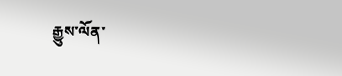རྒྱུས་ལོན་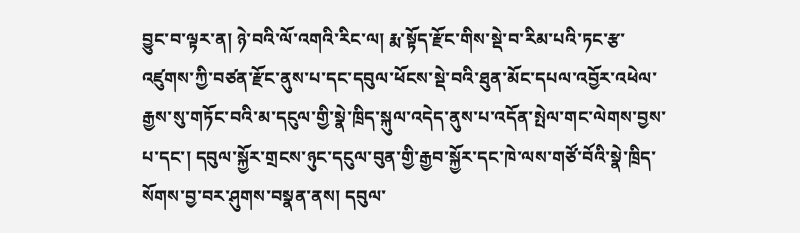བྱུང་བ་ལྟར་ན། ཉེ་བའི་ལོ་འགའི་རིང་ལ། རྨ་སྟོད་རྫོང་གིས་སྡེ་བ་རིམ་པའི་ཏང་རྩ་འཛུགས་ཀྱི་བཙན་རྫོང་ནུས་པ་དང་དབུལ་ཕོངས་སྡེ་བའི་ཐུན་མོང་དཔལ་འབྱོར་འཕེལ་རྒྱས་སུ་གཏོང་བའི་མ་དངུལ་གྱི་སྣེ་ཁྲིད་སྐུལ་འདེད་ནུས་པ་འདོན་སྤེལ་གང་ལེགས་བྱས་པ་དང་། དབུལ་སྐྱོར་གྲངས་ཉུང་དངུལ་བུན་གྱི་རྒྱབ་སྐྱོར་དང་ཁེ་ལས་གཙོ་བོའི་སྣེ་ཁྲིད་སོགས་བྱ་བར་ཤུགས་བསྣན་ནས། དབུལ་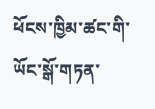ཕོངས་ཁྱིམ་ཚང་གི་ཡོང་སྒོ་གཏན་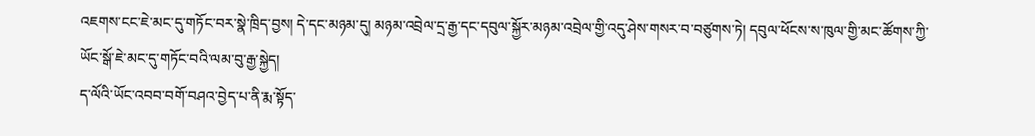འཇགས་ངང་ཇེ་མང་དུ་གཏོང་བར་སྣེ་ཁྲིད་བྱས། དེ་དང་མཉམ་དུ། མཉམ་འབྲེལ་དྲ་རྒྱ་དང་དབུལ་སྐྱོར་མཉམ་འབྲེལ་གྱི་འདུ་ཤེས་གསར་བ་བཙུགས་ཏེ། དབུལ་ཕོངས་ས་ཁུལ་གྱི་མང་ཚོགས་ཀྱི་ཡོང་སྒོ་ཇེ་མང་དུ་གཏོང་བའི་ལམ་བུ་རྒྱ་སྐྱེད།
ད་ལོའི་ཡོང་འབབ་བགོ་བཤའ་བྱེད་པ་ནི་རྨ་སྟོད་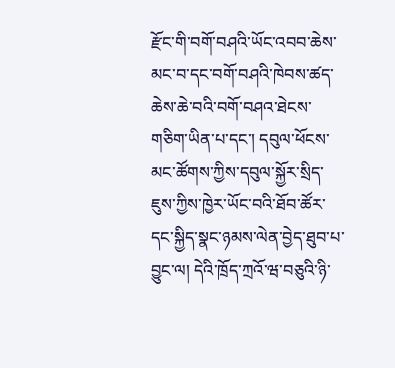རྫོང་གི་བགོ་བཤའི་ཡོང་འབབ་ཆེས་མང་བ་དང་བགོ་བཤའི་ཁེབས་ཚད་ཆེས་ཆེ་བའི་བགོ་བཤའ་ཐེངས་གཅིག་ཡིན་པ་དང་། དབུལ་ཕོངས་མང་ཚོགས་ཀྱིས་དབུལ་སྐྱོར་སྲིད་ཇུས་ཀྱིས་ཁྱེར་ཡོང་བའི་ཐོབ་ཚོར་དང་སྐྱིད་སྣང་ཉམས་ལེན་བྱེད་ཐུབ་པ་བྱུང་ལ། དེའི་ཁྲོད་ཀྲའོ་ཝ་བཅུའི་ཉི་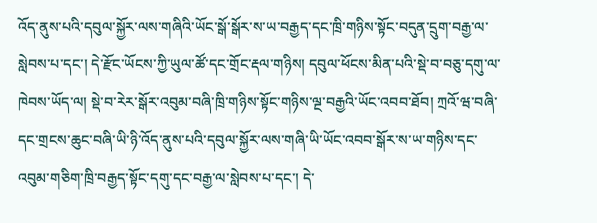འོད་ནུས་པའི་དབུལ་སྐྱོར་ལས་གཞིའི་ཡོང་སྒོ་སྒོར་ས་ཡ་བརྒྱད་དང་ཁྲི་གཉིས་སྟོང་བདུན་དྲུག་བརྒྱ་ལ་སླེབས་པ་དང་། དེ་རྫོང་ཡོངས་ཀྱི་ཡུལ་ཚོ་དང་གྲོང་རྡལ་གཉིས། དབུལ་ཕོངས་མིན་པའི་སྡེ་བ་བཅུ་དགུ་ལ་ཁེབས་ཡོད་ལ། སྡེ་བ་རེར་སྒོར་འབུམ་བཞི་ཁྲི་གཉིས་སྟོང་གཉིས་ལྔ་བརྒྱའི་ཡོང་འབབ་ཐོབ། ཀྲའོ་ཝ་བཞི་དང་གྲངས་ཆུང་བཞི་ཡི་ཉི་འོད་ནུས་པའི་དབུལ་སྐྱོར་ལས་གཞི་ཡི་ཡོང་འབབ་སྒོར་ས་ཡ་གཉིས་དང་འབུམ་གཅིག་ཁྲི་བརྒྱད་སྟོང་དགུ་དང་བརྒྱ་ལ་སླེབས་པ་དང་། དེ་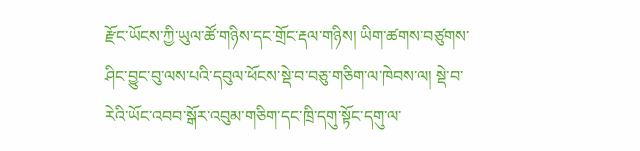རྫོང་ཡོངས་ཀྱི་ཡུལ་ཚོ་གཉིས་དང་གྲོང་རྡལ་གཉིས། ཡིག་ཚགས་བཙུགས་ཤིང་བྱུང་བུ་ལས་པའི་དབུལ་ཕོངས་སྡེ་བ་བཅུ་གཅིག་ལ་ཁེབས་ལ། སྡེ་བ་རེའི་ཡོང་འབབ་སྒོར་འབུམ་གཅིག་དང་ཁྲི་དགུ་སྟོང་དགུ་ལ་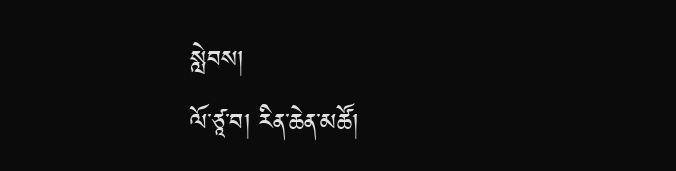སླེབས།
ལོ་ཙཱ་བ། རིན་ཆེན་མཚོ།